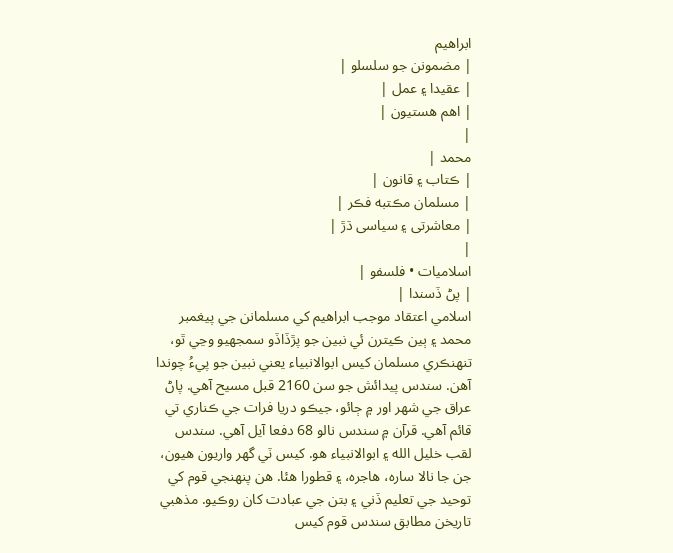ابراهيم
| مضمونن جو سلسلو |
| عقيدا ۽ عمل |
| اهم هستيون |
|
محمد |
| ڪتاب ۽ قانون |
| مسلمان مڪتبه فڪر |
| معاشرتی ۽ سیاسی ڌڙ |
|
اسلامیات • فلسفو |
| پڻ ڏسندا |
اسلامي اعتقاد موجب ابراهيم کي مسلمانن جي پيغمبر محمد ۽ ٻين ڪيترن ئي نبين جو پڙڏاڏو سمجھيو وڃي ٿو، تنهنڪري مسلمان کيس ابوالانبياء يعني نبين جو پيءُ چوندا آهن. سندس پيدائش جو سن 2160 قبل مسيح آهي. پاڻ عراق جي شهر اور ۾ ڄائو، جيڪو دريا فرات جي ڪناري تي قائم آهي. قرآن ۾ سندس نالو 68 دفعا آيل آهي. سندس لقب خليل الله ۽ ابوالانبياء هو. کيس ٽي گهر واريون هيون، جن جا نالا ساره، هاجره، ۽ قطورا هئا. هن پنهنجي قوم کي توحيد جي تعليم ڏني ۽ بتن جي عبادت کان روڪيو. مذهبي تاريخن مطابق سندس قوم کيس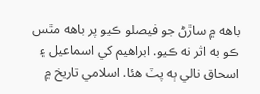باهه ۾ ساڙڻ جو فيصلو ڪيو پر باهه مٿس ڪو به اثر نه ڪيو. ابراهيم کي اسماعيل ۽ اسحاق نالي ٻه پٽ هئا. اسلامي تاريخ ۾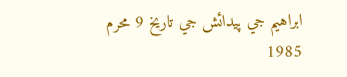ابراهيم جي پيدائش جي تاريخ 9 محرم 1985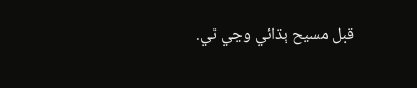قبل مسيح ٻڌائي وڃي ٿي.